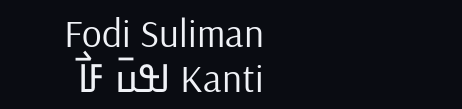Fodi Suliman Kanti ߊߟߎ߫ ߓߊ߯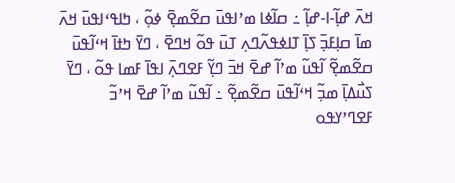ߞߍ߫ ߝߊ߲߬-ߊ-ߝߊ߲߬ ߸ ߛߊ߬ߦߊ ߘߴߊߟߎ߫ ߛߐ߬ߘߐ߲߫ ߦߋ߲߬ ، ߤߊߟߵߊߟߎ߫ ߞߍ߫ ߘߊ߫ ߛߊ߲ߓߏ߲߫ ߖߊ߲߫ ߠߊߦߟߍ߬ߣߍ߲ ߠߎ߫ ߟߋ߬ ߞߣߐ߫ ، ߣߌ߫ ߤߙߊ߫ ߞߵߊ߬ߟߎ߫ ߛߐ߬ߘߐ߲߬ ߊ߬ߟߎ߬ ߘߴߊ߬ ߝߐ߫ ߞߏ߫ ߣߌ߲߬ ߓߐߣߍ߲߫ ߊߟߊ߫ ߓߘߊ ߟߋ߬ ، ߣߌ߫ ߖߎ߯ߡߊ߲߫ ߘߏ߲߬ ߞߵߊ߬ߟߎ߫ ߛߐ߬ߘߐ߲߬ ߸ ߊ߬ߟߎ߬ ߘߴߊ߬ ߝߐ߫ ߞߴߏ߬ ߓߐߣߴߌߟߋ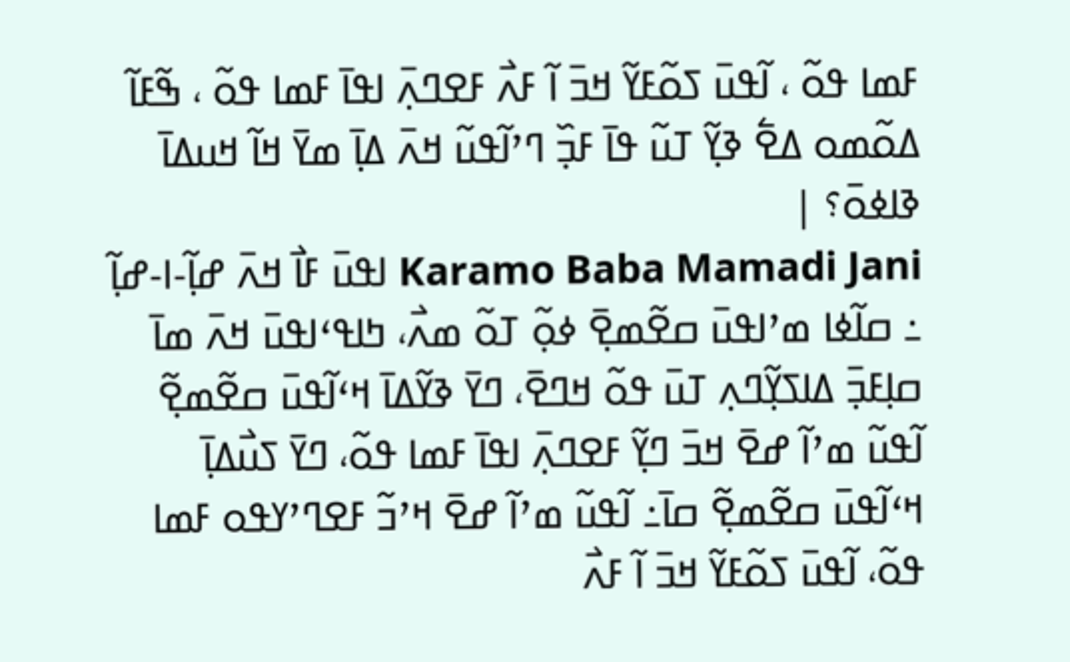ߓߘߊ ߟߋ߬ ، ߊ߬ߟߎ߫ ߖߋ߬ߓߌ߬ ߞߏ߫ ߊ߬ ߓߍ߯ ߓߐߣߍ߲߫ ߊߟߊ߫ ߓߘߊ ߟߋ߬ ، ߒ߬ߓߊ߬ ߡߋ߬ߘߋ ߡߐ߱ ߢߌ߲߬ ߠߎ߬ ߟߊ߫ ߓߏ߲߰ ߣߴߊ߬ߟߎ߬ ߞߍ߫ ߡߊ߲߫ ߘߌ߫ ߞߊ߬ ߞߎߡߊ߫ ߢߊߦߋ߫؟ |
Karamo Baba Mamadi Jani ߊߟߎ߫ ߓߊ߯ ߞߍ߫ ߝߊ߲߬-ߊ-ߝߊ߲߬ ߸ ߛߊ߬ߦߊ ߘߴߊߟߎ߫ ߛߐ߬ߘߐ߲߫ ߦߋ߲߬ ߠߋ߬ ߘߍ߯، ߤߊߟߵߊߟߎ߫ ߞߍ߫ ߘߊ߫ ߛߊ߲ߓߏ߲߫ ߡߊߖߌ߲߬ߣߍ߲ ߠߎ߫ ߟߋ߬ ߞߣߐ߫، ߣߌ߫ ߢߌ߬ߡߊ߫ ߞߵߊ߬ߟߎ߫ ߛߐ߬ߘߐ߲߬ ߊ߬ߟߎ߬ ߘߴߊ߬ ߝߐ߫ ߞߏ߫ ߣߌ߲߬ ߓߐߣߍ߲߫ ߊߟߊ߫ ߓߘߊ ߟߋ߬، ߣߌ߫ ߖߎ߯ߡߊ߲߫ ߞߵߊ߬ߟߎ߫ ߛߐ߬ߘߐ߲߬ ߛߊ߫߸ ߊ߬ߟߎ߬ ߘߴߊ߬ ߝߐ߫ ߞߴߏ߬ ߓߐߣߴߌߟߋ ߓߘߊ ߟߋ߬، ߊ߬ߟߎ߫ ߖߋ߬ߓߌ߬ ߞߏ߫ ߊ߬ ߓߍ߯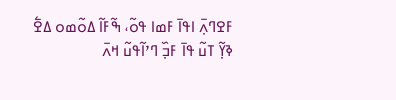ߓߐߣߍ߲߫ ߊߟߊ߫ ߓߘߊ ߟߋ߬، ߒ߬ߓߊ߬ ߡߋ߬ߘߋ ߡߐ߱ ߢߌ߲߬ ߠߎ߬ ߟߊ߫ ߓߏ߲߰ ߣߴߊ߬ߟߎ߬ ߞߍ߫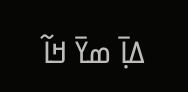ߡߊ߲߫ ߘߌ߫ ߞߊ߬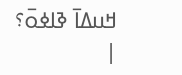ߞߎߡߊ߫ ߢߊߦߋ߫؟ |